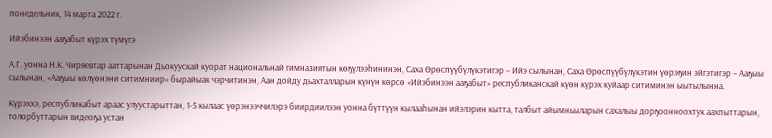понедельник, 14 марта 2022 г.

Ийэбинээн ааҕабыт күрэх түмүгэ

А.Г. уонна Н.К. Чиряевтар ааттарынан Дьокуускай куорат национальнай гимназиятын көҕүлээһининэн, Саха Өрөспүүбүлүкэтигэр – Ийэ сылынан, Саха Өрөспүүбүлүкэтин үөрэҕин эйгэтигэр – Ааҕыы сылынан, «Ааҕыы көлүөнэни ситимниир» бырайыак чэрчитинэн, Аан дойду дьахталларын күнүн көрсө «Ийэбинээн ааҕабыт» республиканскай күөн күрэх куйаар ситиминэн ыытылынна.

Күрэххэ, республикабыт араас улуустарыттан, 1-5 кылаас үөрэнээччилэрэ биирдиилээн уонна бүттүүн кылааһынан ийэлэрин кытта, талбыт айымньыларын сахалыы дорҕоонноохтук аахпыттарын, толорбуттарын видеоҕа устан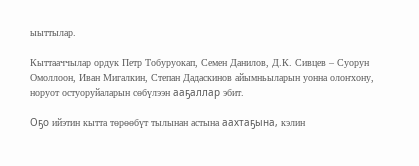ыыттылар.

Кыттааччылар ордук Петр Тобуруокап, Семен Данилов, Д.К. Сивцев – Суорун  Омоллоон, Иван Мигалкин, Степан Дадаскинов айымньыларын уонна олоҥхону, норуот остуоруйаларын сөбүлээн ааҕаллар эбит.

Оҕо ийэтин кытта төрөөбүт тылынан астына аахтаҕына, кэлин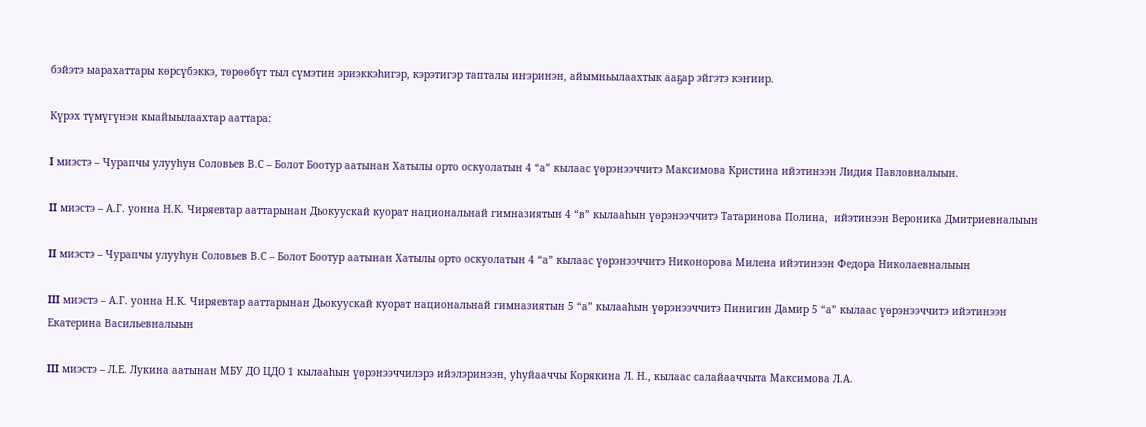бэйэтэ ыарахаттары көрсүбэккэ, төрөөбүт тыл сүмэтин эриэккэһигэр, кэрэтигэр тапталы иҥэринэн, айымньылаахтык ааҕар эйгэтэ кэҥиир.

Күрэх түмүгүнэн кыайыылаахтар ааттара:

I миэстэ – Чурапчы улууһун Соловьев В.С – Болот Боотур аатынан Хатылы орто оскуолатын 4 “а” кылаас үөрэнээччитэ Максимова Кристина ийэтинээн Лидия Павловналыын.

II миэстэ – А.Г. уонна Н.К. Чиряевтар ааттарынан Дьокуускай куорат национальнай гимназиятын 4 “в” кылааһын үөрэнээччитэ Татаринова Полина,  ийэтинээн Вероника Дмитриевналыын

II миэстэ – Чурапчы улууһун Соловьев В.С – Болот Боотур аатынан Хатылы орто оскуолатын 4 “а” кылаас үөрэнээччитэ Никонорова Милена ийэтинээн Федора Николаевналыын

III миэстэ – А.Г. уонна Н.К. Чиряевтар ааттарынан Дьокуускай куорат национальнай гимназиятын 5 “а” кылааһын үөрэнээччитэ Пинигин Дамир 5 “а” кылаас үөрэнээччитэ ийэтинээн Екатерина Васильевналыын

III миэстэ – Л.Е. Лукина аатынан МБУ ДО ЦДО 1 кылааһын үөрэнээччилэрэ ийэлэринээн, уһуйааччы Корякина Л. Н., кылаас салайааччыта Максимова Л.А.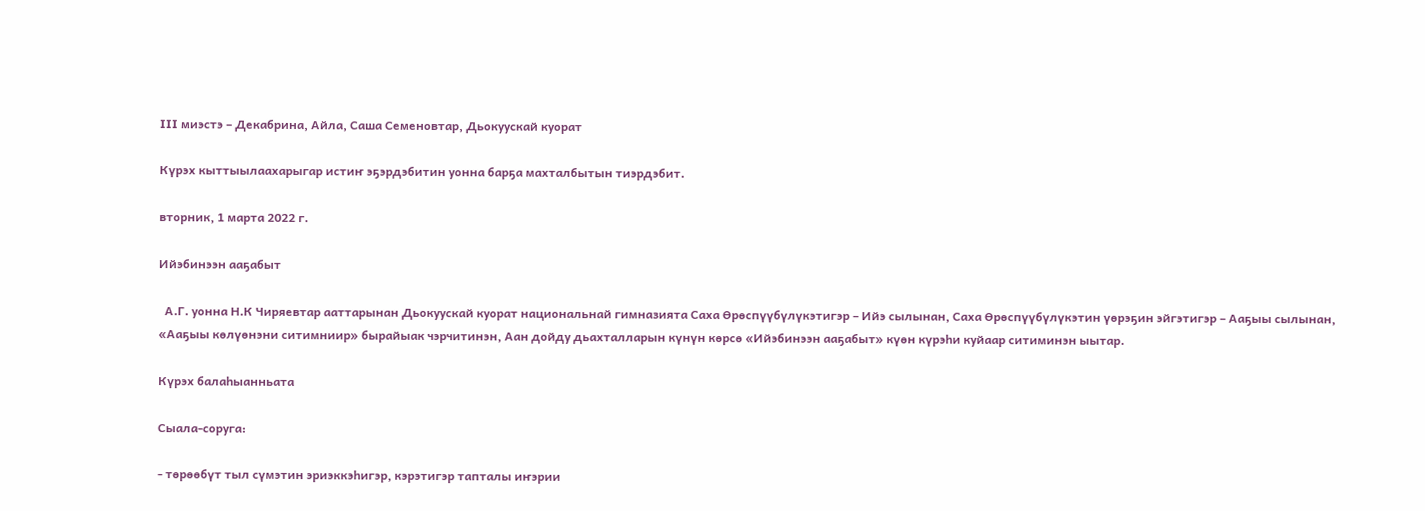III миэстэ – Декабрина, Айла, Саша Семеновтар, Дьокуускай куорат

Күрэх кыттыылаахарыгар истиҥ эҕэрдэбитин уонна барҕа махталбытын тиэрдэбит.

вторник, 1 марта 2022 г.

Ийэбинээн ааҕабыт

  А.Г. уонна Н.К Чиряевтар ааттарынан Дьокуускай куорат национальнай гимназията Саха Өрөспүүбүлүкэтигэр – Ийэ сылынан, Саха Өрөспүүбүлүкэтин үөрэҕин эйгэтигэр – Ааҕыы сылынан,  «Ааҕыы көлүөнэни ситимниир» бырайыак чэрчитинэн, Аан дойду дьахталларын күнүн көрсө «Ийэбинээн ааҕабыт» күөн күрэһи куйаар ситиминэн ыытар.

Күрэх балаһыанньата

Сыала-соруга:

- төрөөбүт тыл сүмэтин эриэккэһигэр, кэрэтигэр тапталы иҥэрии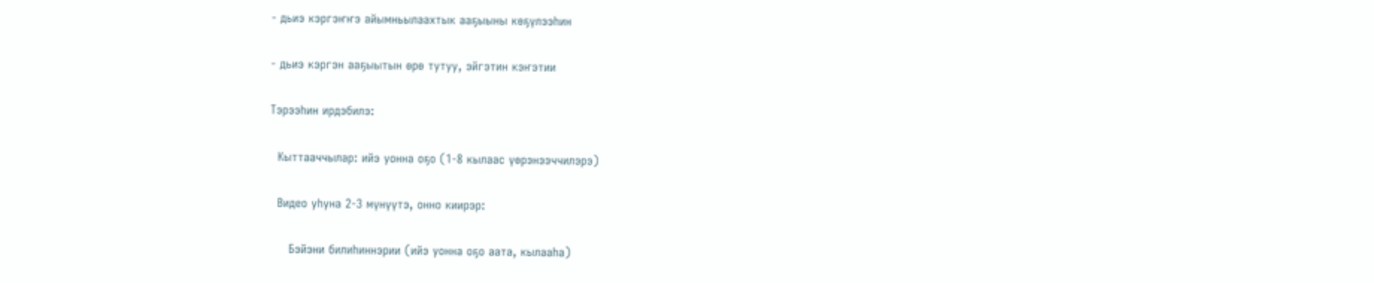- дьиэ кэргэҥҥэ айымньылаахтык ааҕыыны көҕүлээһин

- дьиэ кэргэн ааҕыытын өрө тутуу, эйгэтин кэҥэтии

Тэрээһин ирдэбилэ:

  Кыттааччылар: ийэ уонна оҕо (1-8 кылаас үөрэнээччилэрэ)

  Видео уһуна 2-3 мүнүүтэ, онно киирэр:

     Бэйэни билиһиннэрии (ийэ уонна оҕо аата, кылааһа)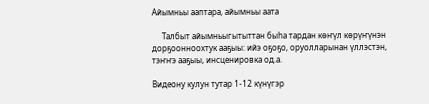Айымньы ааптара, айымньы аата

     Талбыт айымньыгытыттан быһа тардан көҥүл көрүҥүнэн дорҕоонноохтук ааҕыы: ийэ оҕоҕо, оруолларынан үллэстэн, тэҥҥэ ааҕыы, инсценировка од.а.

Видеону кулун тутар 1-12 күнүгэр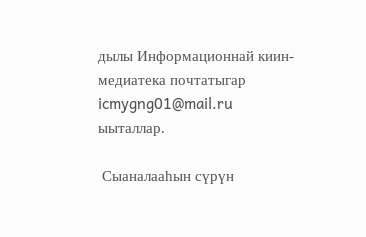дылы Информационнай киин-медиатека почтатыгар icmygng01@mail.ru ыыталлар.

 Сыаналааһын сүрүн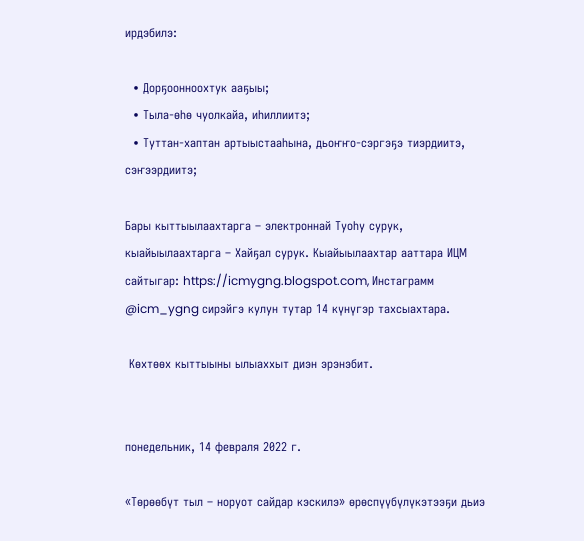ирдэбилэ:

  • Дорҕоонноохтук ааҕыы;
  • Тыла-өһө чуолкайа, иһиллиитэ;
  • Туттан-хаптан артыыстааһына, дьоҥҥо-сэргэҕэ тиэрдиитэ, сэҥээрдиитэ;

Бары кыттыылаахтарга – электроннай Туоһу сурук, кыайыылаахтарга – Хайҕал сурук. Кыайыылаахтар ааттара ИЦМ сайтыгар: https://icmygng.blogspot.com, Инстаграмм @icm_ygng сирэйгэ кулун тутар 14 күнүгэр тахсыахтара.

 Көхтөөх кыттыыны ылыаххыт диэн эрэнэбит.


понедельник, 14 февраля 2022 г.

«Төрөөбүт тыл – норуот сайдар кэскилэ» өрөспүүбүлүкэтээҕи дьиэ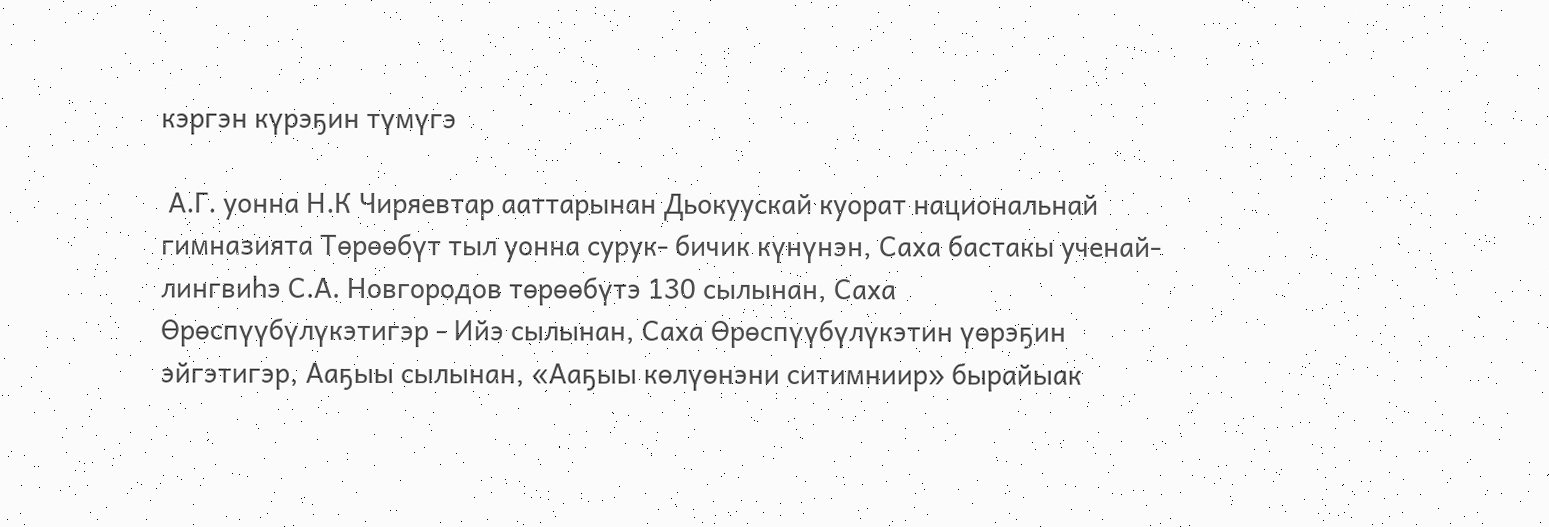кэргэн күрэҕин түмүгэ

 А.Г. уонна Н.К Чиряевтар ааттарынан Дьокуускай куорат национальнай гимназията Төрөөбүт тыл уонна сурук- бичик күнүнэн, Саха бастакы ученай-лингвиһэ С.А. Новгородов төрөөбүтэ 130 сылынан, Саха Өрөспүүбүлүкэтигэр - Ийэ сылынан, Саха Өрөспүүбүлүкэтин үөрэҕин эйгэтигэр, Ааҕыы сылынан, «Ааҕыы көлүөнэни ситимниир» бырайыак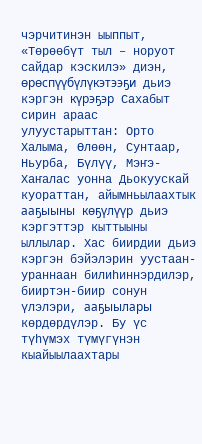чэрчитинэн ыыппыт, «Төрөөбүт тыл – норуот сайдар кэскилэ» диэн, өрөспүүбүлүкэтээҕи дьиэ кэргэн күрэҕэр Сахабыт сирин араас улуустарыттан: Орто Халыма, Өлөөн, Сунтаар, Ньурба, Бүлүү, Мэҥэ-Хаҥалас уонна Дьокуускай куораттан, айымньылаахтык ааҕыыны көҕүлүүр дьиэ кэргэттэр кыттыыны ыллылар. Хас биирдии дьиэ кэргэн бэйэлэрин уустаан-ураннаан билиһиннэрдилэр, бииртэн-биир сонун үлэлэри, ааҕыылары көрдөрдүлэр. Бу үс түһүмэх түмүгүнэн кыайыылаахтары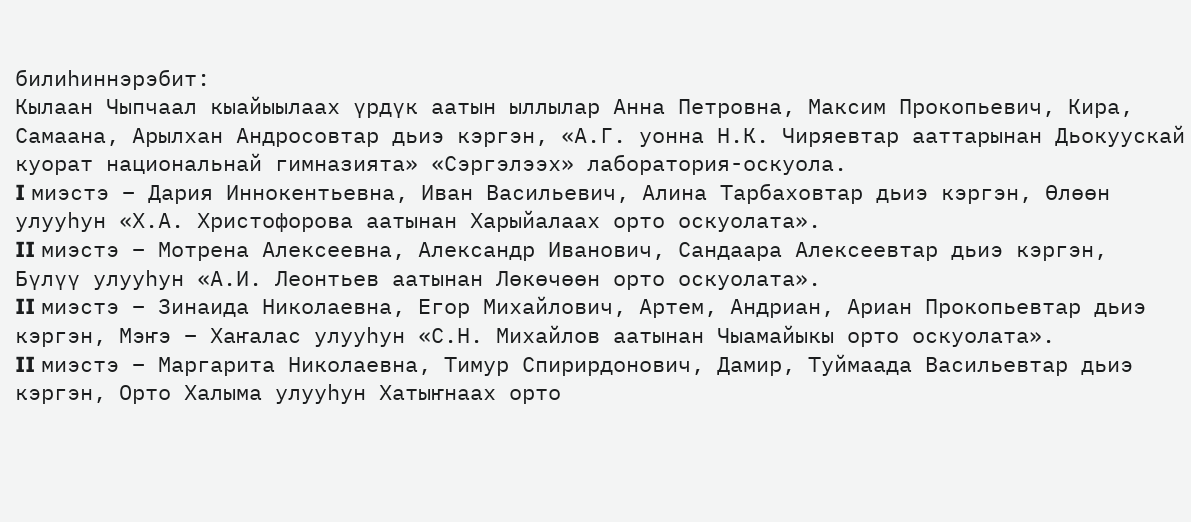билиһиннэрэбит:
Кылаан Чыпчаал кыайыылаах үрдүк аатын ыллылар Анна Петровна, Максим Прокопьевич, Кира, Самаана, Арылхан Андросовтар дьиэ кэргэн, «А.Г. уонна Н.К. Чиряевтар ааттарынан Дьокуускай куорат национальнай гимназията» «Сэргэлээх» лаборатория-оскуола.
I миэстэ – Дария Иннокентьевна, Иван Васильевич, Алина Тарбаховтар дьиэ кэргэн, Өлөөн улууһун «Х.А. Христофорова аатынан Харыйалаах орто оскуолата».
II миэстэ – Мотрена Алексеевна, Александр Иванович, Сандаара Алексеевтар дьиэ кэргэн, Бүлүү улууһун «А.И. Леонтьев аатынан Лөкөчөөн орто оскуолата».
II миэстэ – Зинаида Николаевна, Егор Михайлович, Артем, Андриан, Ариан Прокопьевтар дьиэ кэргэн, Мэҥэ – Хаҥалас улууһун «С.Н. Михайлов аатынан Чыамайыкы орто оскуолата».
II миэстэ – Маргарита Николаевна, Тимур Спирирдонович, Дамир, Туймаада Васильевтар дьиэ кэргэн, Орто Халыма улууһун Хатыҥнаах орто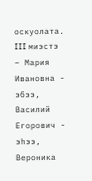оскуолата.
III миэстэ – Мария Ивановна - эбээ, Василий Егорович - эһээ, Вероника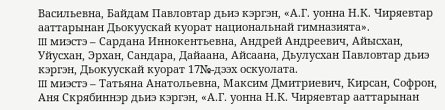Васильевна, Байдам Павловтар дьиэ кэргэн, «А.Г. уонна Н.К. Чиряевтар ааттарынан Дьокуускай куорат национальнай гимназията».
III миэстэ – Сардана Иннокентьевна, Андрей Андреевич, Айысхан, Уйусхан, Эрхан, Сандара, Дайаана, Айсаана, Дьулусхан Павловтар дьиэ кэргэн, Дьокуускай куорат 17№-дээх оскуолата.
III миэстэ – Татьяна Анатольевна, Максим Дмитриевич, Кирсан, Софрон, Аня Скрябиннэр дьиэ кэргэн, «А.Г. уонна Н.К. Чиряевтар ааттарынан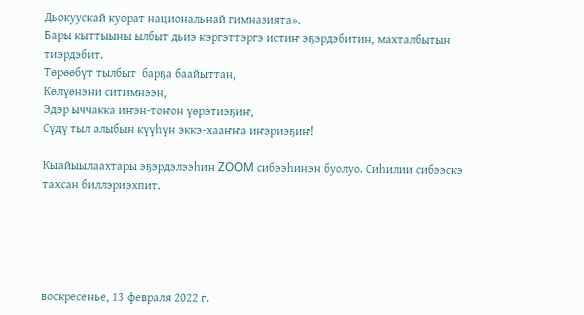Дьокуускай куорат национальнай гимназията».
Бары кыттыыны ылбыт дьиэ кэргэттэргэ истиҥ эҕэрдэбитин, махталбытын тиэрдэбит.
Төрөөбүт тылбыт  барҕа баайыттан,
Көлүөнэни ситимнээн,
Эдэр ыччакка иҥэн-тоҥон үөрэтиэҕиҥ,
Сүдү тыл алыбын күүһүн эккэ-хааҥҥа иҥэриэҕиҥ!

Кыайыылаахтары эҕэрдэлээһин ZOOM сибээһинэн буолуо. Сиһилии сибээскэ тахсан биллэриэхпит.





воскресенье, 13 февраля 2022 г.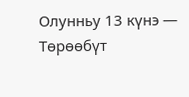Олунньу 13 күнэ — Төрөөбүт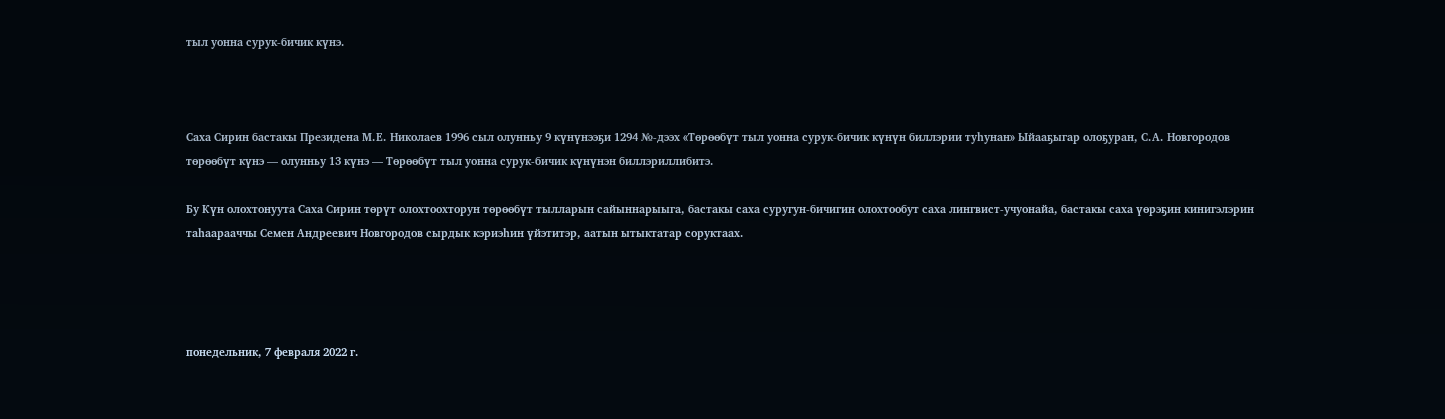тыл уонна сурук-бичик күнэ.



Саха Сирин бастакы Президена М.Е. Николаев 1996 сыл олунньу 9 күнүнээҕи 1294 №-дээх «Төрөөбүт тыл уонна сурук-бичик күнүн биллэрии туһунан» Ыйааҕыгар олоҕуран, С.А. Новгородов төрөөбүт күнэ — олунньу 13 күнэ — Төрөөбүт тыл уонна сурук-бичик күнүнэн биллэриллибитэ.

Бу Күн олохтонуута Саха Сирин төрүт олохтоохторун төрөөбүт тылларын сайыннарыыга, бастакы саха суругун-бичигин олохтообут саха лингвист-учуонайа, бастакы саха үөрэҕин кинигэлэрин таһаарааччы Семен Андреевич Новгородов сырдык кэриэһин үйэтитэр, аатын ытыктатар соруктаах.




понедельник, 7 февраля 2022 г.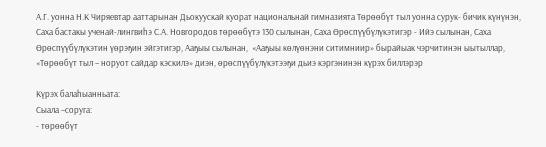А.Г. уонна Н.К Чиряевтар ааттарынан Дьокуускай куорат национальнай гимназията Төрөөбүт тыл уонна сурук- бичик күнүнэн, Саха бастакы ученай-лингвиһэ С.А. Новгородов төрөөбүтэ 130 сылынан, Саха Өрөспүүбүлүкэтигэр - Ийэ сылынан, Саха Өрөспүүбүлүкэтин үөрэҕин эйгэтигэр, Ааҕыы сылынан,  «Ааҕыы көлүөнэни ситимниир» бырайыак чэрчитинэн ыытыллар, «Төрөөбүт тыл – норуот сайдар кэскилэ» диэн, өрөспүүбүлүкэтээҕи дьиэ кэргэнинэн күрэх биллэрэр

Күрэх балаһыанньата:
Сыала –соруга:
- төрөөбүт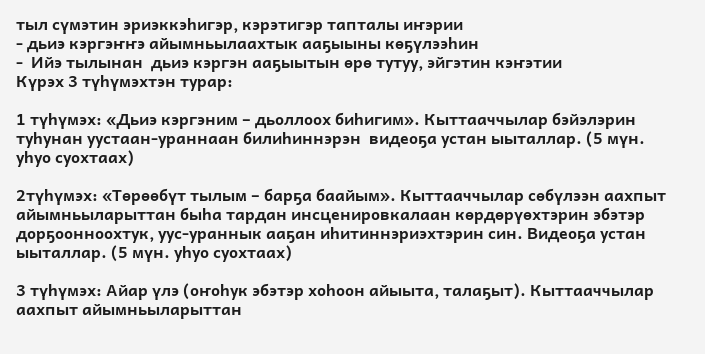тыл сүмэтин эриэккэһигэр, кэрэтигэр тапталы иҥэрии
- дьиэ кэргэҥҥэ айымньылаахтык ааҕыыны көҕүлээһин
-  Ийэ тылынан  дьиэ кэргэн ааҕыытын өрө тутуу, эйгэтин кэҥэтии
Күрэх 3 түһүмэхтэн турар:

1 түһүмэх: «Дьиэ кэргэним – дьоллоох биһигим». Кыттааччылар бэйэлэрин туһунан уустаан-ураннаан билиһиннэрэн  видеоҕа устан ыыталлар. (5 мүн. уһуо суохтаах)

2түһүмэх: «Төрөөбүт тылым – барҕа баайым». Кыттааччылар сөбүлээн аахпыт айымньыларыттан быһа тардан инсценировкалаан көрдөрүөхтэрин эбэтэр дорҕоонноохтук, уус-ураннык ааҕан иһитиннэриэхтэрин син. Видеоҕа устан ыыталлар. (5 мүн. уһуо суохтаах)

3 түһүмэх: Айар үлэ (оҥоһук эбэтэр хоһоон айыыта, талаҕыт). Кыттааччылар аахпыт айымньыларыттан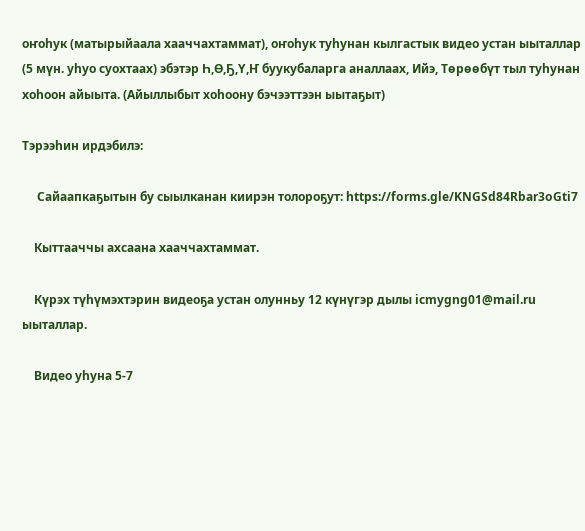оҥоһук (матырыйаала хааччахтаммат), оҥоһук туһунан кылгастык видео устан ыыталлар (5 мүн. уһуо суохтаах) эбэтэр Һ,Ө,Ҕ,Ү,Ҥ буукубаларга аналлаах, Ийэ, Төрөөбүт тыл туһунан хоһоон айыыта. (Айыллыбыт хоһоону бэчээттээн ыытаҕыт)

Тэрээһин ирдэбилэ:

     Сайаапкаҕытын бу сыылканан киирэн толороҕут: https://forms.gle/KNGSd84Rbar3oGti7

    Кыттааччы ахсаана хааччахтаммат.

    Күрэх түһүмэхтэрин видеоҕа устан олунньу 12 күнүгэр дылы icmygng01@mail.ru ыыталлар.

    Видео уһуна 5-7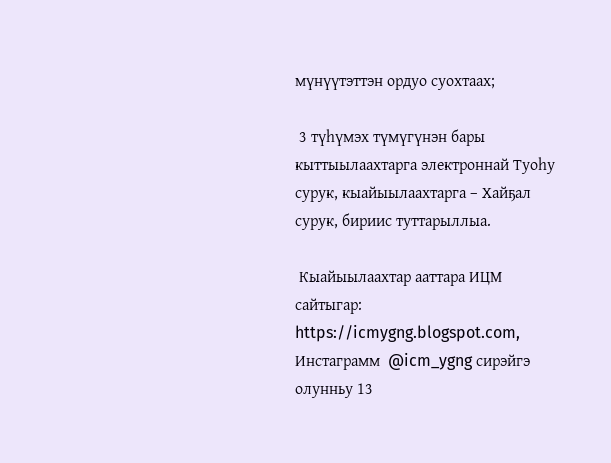мүнүүтэттэн ордуо суохтаах;

 3 түһүмэх түмүгүнэн бары кыттыылаахтарга электроннай Туоһу сурук, кыайыылаахтарга – Хайҕал сурук, бириис туттарыллыа.

 Кыайыылаахтар ааттара ИЦМ сайтыгар: https://icmygng.blogspot.com, Инстаграмм  @icm_ygng сирэйгэ олунньу 13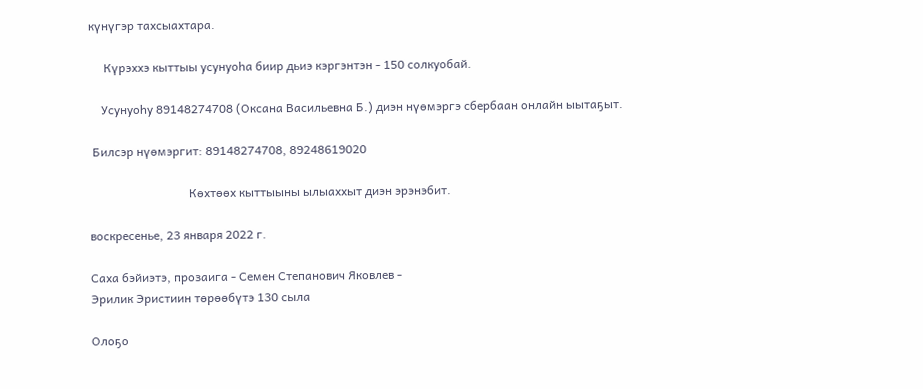күнүгэр тахсыахтара.

     Күрэххэ кыттыы усунуоһа биир дьиэ кэргэнтэн - 150 солкуобай.

    Усунуоһу 89148274708 (Оксана Васильевна Б.) диэн нүөмэргэ сбербаан онлайн ыытаҕыт.

 Билсэр нүөмэргит: 89148274708, 89248619020

                                 Көхтөөх кыттыыны ылыаххыт диэн эрэнэбит.

воскресенье, 23 января 2022 г.

Саха бэйиэтэ, прозаига - Семен Степанович Яковлев -
Эрилик Эристиин төрөөбүтэ 130 сыла

Олоҕо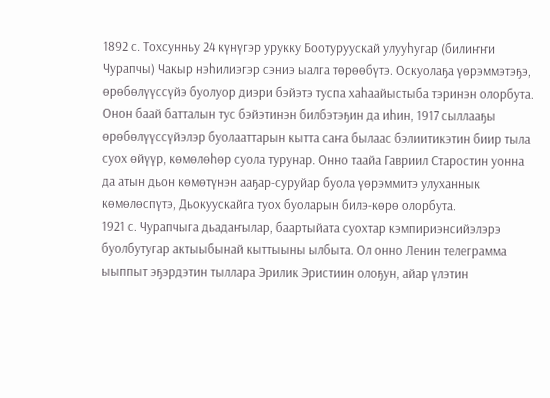1892 с. Тохсунньу 24 күнүгэр урукку Боотуруускай улууһугар (билиҥҥи Чурапчы) Чакыр нэһилиэгэр сэниэ ыалга төрөөбүтэ. Оскуолаҕа үөрэммэтэҕэ, өрөбөлүүссүйэ буолуор диэри бэйэтэ туспа хаһаайыстыба тэринэн олорбута.
Онон баай батталын тус бэйэтинэн билбэтэҕин да иһин, 1917 сыллааҕы өрөбөлүүссүйэлэр буолааттарын кытта саҥа былаас бэлиитикэтин биир тыла суох өйүүр, көмөлөһөр суола турунар. Онно таайа Гавриил Старостин уонна да атын дьон көмөтүнэн ааҕар-суруйар буола үөрэммитэ улуханнык көмөлөспүтэ, Дьокуускайга туох буоларын билэ-көрө олорбута.
1921 с. Чурапчыга дьадаҥылар, баартыйата суохтар кэмпириэнсийэлэрэ буолбутугар актыыбынай кыттыыны ылбыта. Ол онно Ленин телеграмма ыыппыт эҕэрдэтин тыллара Эрилик Эристиин олоҕун, айар үлэтин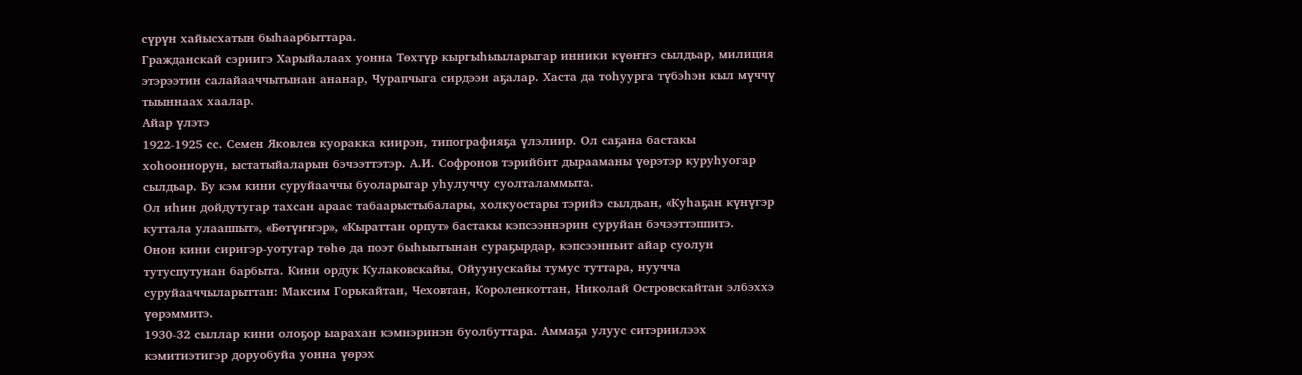сүрүн хайысхатын быһаарбыттара.
Гражданскай сэриигэ Харыйалаах уонна Төхтүр кыргыһыыларыгар инники күөҥҥэ сылдьар, милиция этэрээтин салайааччытынан ананар, Чурапчыга сирдээн аҕалар. Хаста да тоһуурга түбэһэн кыл мүччү тыыннаах хаалар.
Айар үлэтэ
1922-1925 сс. Семен Яковлев куоракка киирэн, типографияҕа үлэлиир. Ол саҕана бастакы хоһооннорун, ыстатыйаларын бэчээттэтэр. А.И. Софронов тэрийбит дырааманы үөрэтэр куруһуогар сылдьар. Бу кэм кини суруйааччы буоларыгар уһулуччу суолталаммыта.
Ол иһин дойдутугар тахсан араас табаарыстыбалары, холкуостары тэрийэ сылдьан, «Куһаҕан күнүгэр куттала улааппыт», «Бөтүҥҥэр», «Кыраттан орпут» бастакы кэпсээннэрин суруйан бэчээттэппитэ.
Онон кини сиригэр-уотугар төһө да поэт быһыытынан сураҕырдар, кэпсээнньит айар суолун тутуспутунан барбыта. Кини ордук Кулаковскайы, Ойуунускайы тумус туттара, нуучча суруйааччыларыттан: Максим Горькайтан, Чеховтан, Короленкоттан, Николай Островскайтан элбэххэ үөрэммитэ.
1930-32 сыллар кини олоҕор ыарахан кэмнэринэн буолбуттара. Аммаҕа улуус ситэриилээх кэмитиэтигэр доруобуйа уонна үөрэх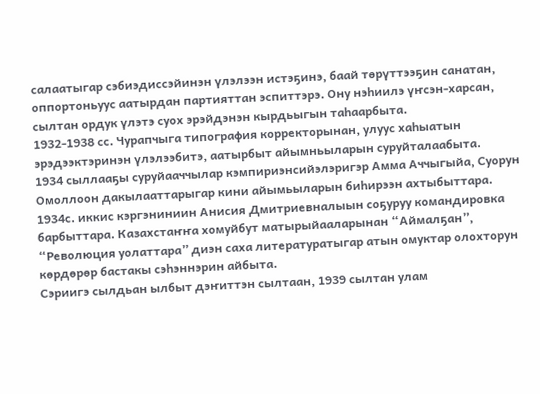салаатыгар сэбиэдиссэйинэн үлэлээн истэҕинэ, баай төрүттээҕин санатан, оппортоньуус аатырдан партияттан эспиттэрэ. Ону нэһиилэ үҥсэн-харсан, сылтан ордук үлэтэ суох эрэйдэнэн кырдьыгын таһаарбыта.
1932-1938 сс. Чурапчыга типография корректорынан, улуус хаһыатын эрэдээктэринэн үлэлээбитэ, аатырбыт айымньыларын суруйталаабыта.
1934 сыллааҕы суруйааччылар кэмпириэнсийэлэригэр Амма Аччыгыйа, Суорун Омоллоон дакылааттарыгар кини айымьыларын биһирээн ахтыбыттара.
1934с. иккис кэргэниниин Анисия Дмитриевналыын соҕуруу командировка барбыттара. Казахстаҥҥа хомуйбут матырыйааларынан “Аймалҕан”, “Революция уолаттара” диэн саха литературатыгар атын омуктар олохторун көрдөрөр бастакы сэһэннэрин айбыта.
Сэриигэ сылдьан ылбыт дэҥиттэн сылтаан, 1939 сылтан улам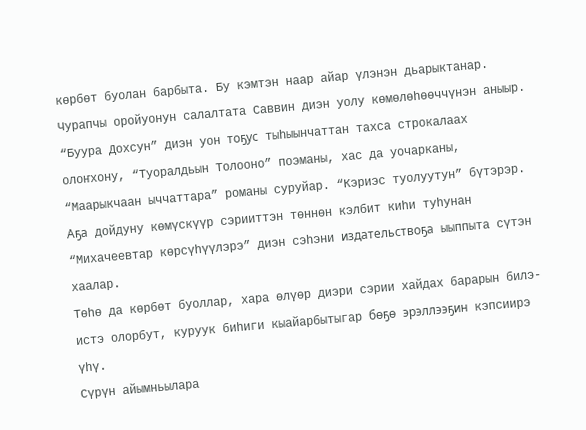көрбөт буолан барбыта. Бу кэмтэн наар айар үлэнэн дьарыктанар.
Чурапчы оройуонун салалтата Саввин диэн уолу көмөлөһөөччүнэн аныыр.
“Буура Дохсун” диэн уон тоҕус тыһыынчаттан тахса строкалаах олоҥхону, “Туоралдьын Толооно” поэманы, хас да уочарканы, “Маарыкчаан ыччаттара” романы суруйар. “Кэриэс туолуутун” бүтэрэр. Аҕа дойдуну көмүскүүр сэрииттэн төннөн кэлбит киһи туһунан “Михачеевтар көрсүһүүлэрэ” диэн сэһэни издательствоҕа ыыппыта сүтэн хаалар.
Төһө да көрбөт буоллар, хара өлүөр диэри сэрии хайдах барарын билэ-истэ олорбут, куруук биһиги кыайарбытыгар бөҕө эрэллээҕин кэпсиирэ үһү.
Сүрүн айымньылара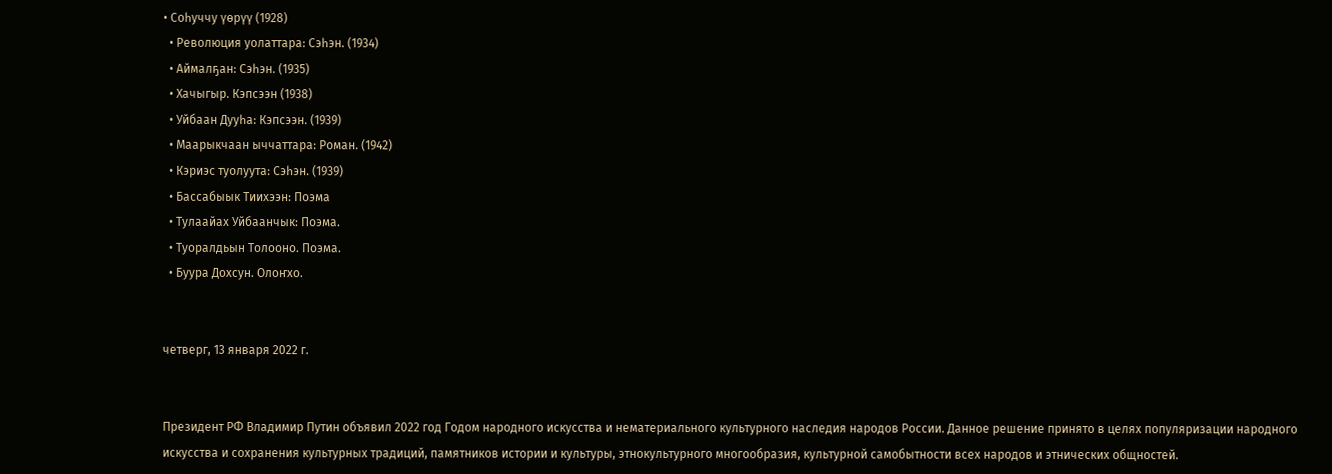• Соһуччу үөрүү (1928)
  • Революция уолаттара: Сэһэн. (1934)
  • Аймалҕан: Сэһэн. (1935)
  • Хачыгыр. Кэпсээн (1938)
  • Уйбаан Дууһа: Кэпсээн. (1939)
  • Маарыкчаан ыччаттара: Роман. (1942)
  • Кэриэс туолуута: Сэһэн. (1939)
  • Бассабыык Тиихээн: Поэма
  • Тулаайах Уйбаанчык: Поэма.
  • Туоралдьын Толооно. Поэма.
  • Буура Дохсун. Олоҥхо.


четверг, 13 января 2022 г.


Президент РФ Владимир Путин объявил 2022 год Годом народного искусства и нематериального культурного наследия народов России. Данное решение принято в целях популяризации народного искусства и сохранения культурных традиций, памятников истории и культуры, этнокультурного многообразия, культурной самобытности всех народов и этнических общностей.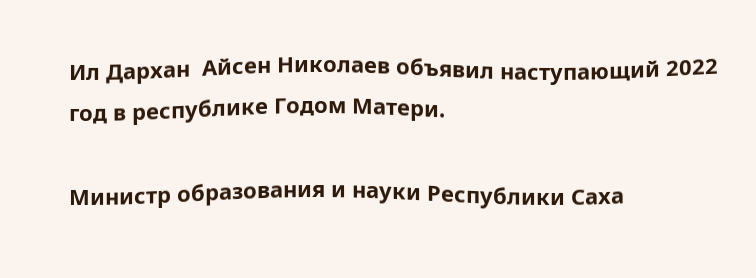Ил Дархан  Айсен Николаев объявил наступающий 2022 год в республике Годом Матери.

Министр образования и науки Республики Саха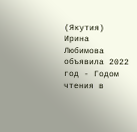(Якутия) Ирина Любимова объявила 2022 год - Годом чтения в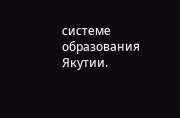системе  образования  Якутии.